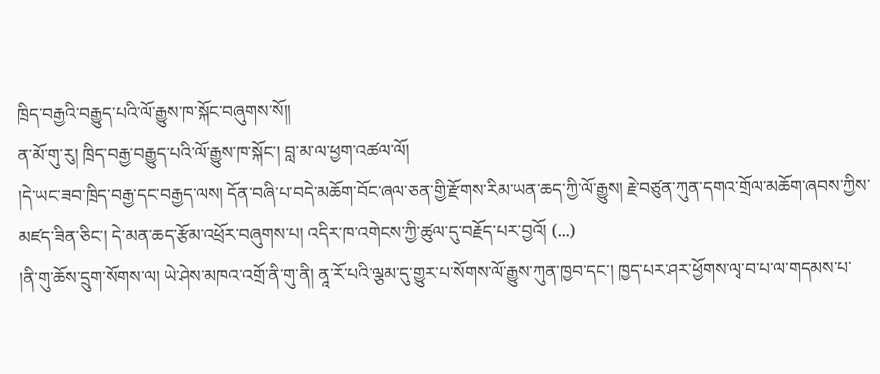ཁྲིད་བརྒྱའི་བརྒྱུད་པའི་ལོ་རྒྱུས་ཁ་སྐོང་བཞུགས་སོ།།
ན་མོ་གུ་རུ། ཁྲིད་བརྒྱ་བརྒྱུད་པའི་ལོ་རྒྱུས་ཁ་སྐོང་། བླ་མ་ལ་ཕྱག་འཚལ་ལོ།
།དེ་ཡང་ཟབ་ཁྲིད་བརྒྱ་དང་བརྒྱད་ལས། དོན་བཞི་པ་བདེ་མཆོག་བོང་ཞལ་ཅན་གྱི་རྫོགས་རིམ་ཡན་ཆད་ཀྱི་ལོ་རྒྱུས། རྗེ་བཙུན་ཀུན་དགའ་གྲོལ་མཆོག་ཞབས་ཀྱིས་མཛད་ཟིན་ཅིང་། དེ་མན་ཆད་རྩོམ་འཕྲོར་བཞུགས་པ། འདིར་ཁ་འགེངས་ཀྱི་ཚུལ་དུ་བརྗོད་པར་བྱའོ། (...)
།ནི་གུ་ཆོས་དྲུག་སོགས་ལ། ཡེ་ཤེས་མཁའ་འགྲོ་ནི་གུ་ནི། ནཱ་རོ་པའི་ལྕམ་དུ་གྱུར་པ་སོགས་ལོ་རྒྱུས་ཀུན་ཁྱབ་དང་། ཁྱད་པར་ཤར་ཕྱོགས་ལྭ་བ་པ་ལ་གདམས་པ་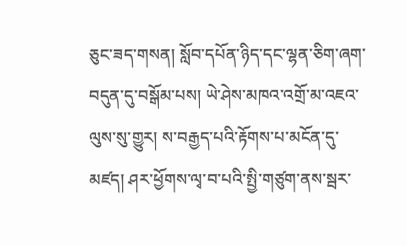ཅུང་ཟད་གསན། སློབ་དཔོན་ཉིད་དང་ལྷན་ཅིག་ཞག་བདུན་དུ་བསྒོམ་པས། ཡེ་ཤེས་མཁའ་འགྲོ་མ་འཇའ་ལུས་སུ་གྱུར། ས་བརྒྱད་པའི་རྟོགས་པ་མངོན་དུ་མཛད། ཤར་ཕྱོགས་ལྭ་བ་པའི་སྤྱི་གཙུག་ནས་སྦར་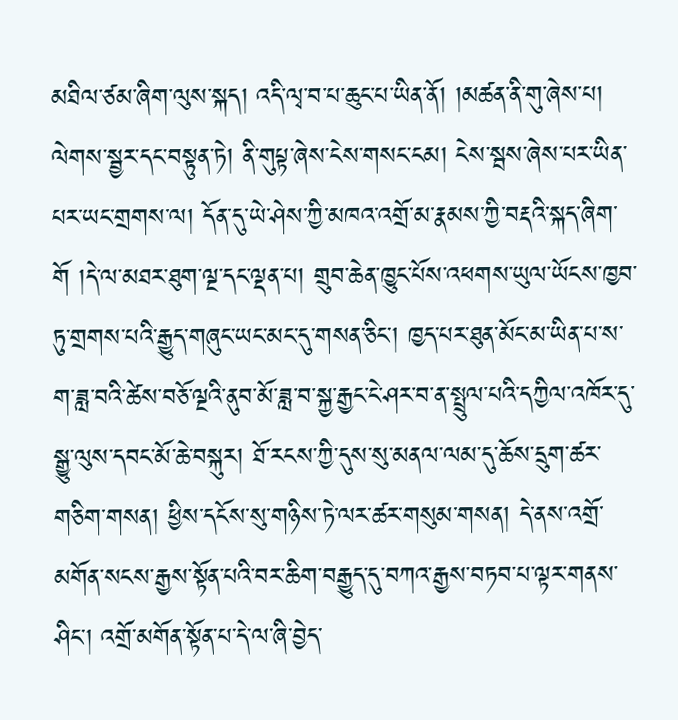མཐིལ་ཙམ་ཞིག་ལུས་སྐད། འདི་ལྭ་བ་པ་ཆུང་པ་ཡིན་ནོ། །མཚན་ནི་གུ་ཞེས་པ། ལེགས་སྦྱར་དང་བསྟུན་ཏེ། ནི་གུཔྟ་ཞེས་ངེས་གསང་ངམ། ངེས་སྦས་ཞེས་པར་ཡིན་པར་ཡང་གྲགས་ལ། དོན་དུ་ཡེ་ཤེས་ཀྱི་མཁའ་འགྲོ་མ་རྣམས་ཀྱི་བརྡའི་སྐད་ཞིག་གོ །དེ་ལ་མཐར་ཐུག་ལྔ་དང་ལྡན་པ། གྲུབ་ཆེན་ཁྱུང་པོས་འཕགས་ཡུལ་ཡོངས་ཁྱབ་ཏུ་གྲགས་པའི་རྒྱུད་གཞུང་ཡང་མང་དུ་གསན་ཅིང་། ཁྱད་པར་ཐུན་མོང་མ་ཡིན་པ་ས་ག་ཟླ་བའི་ཚེས་བཅོ་ལྔའི་ནུབ་མོ་ཟླ་བ་སྐྱ་རྒྱང་ངེ་ཤར་བ་ན་སྤྲུལ་པའི་དཀྱིལ་འཁོར་དུ་སྒྱུ་ལུས་དབང་མོ་ཆེ་བསྐུར། ཐོ་རངས་ཀྱི་དུས་སུ་མནལ་ལམ་དུ་ཆོས་དྲུག་ཚར་གཅིག་གསན། ཕྱིས་དངོས་སུ་གཉིས་ཏེ་ལར་ཚར་གསུམ་གསན། དེ་ནས་འགྲོ་མགོན་སངས་རྒྱས་སྟོན་པའི་བར་ཆིག་བརྒྱུད་དུ་བཀའ་རྒྱས་བཏབ་པ་ལྟར་གནས་ཤིང་། འགྲོ་མགོན་སྟོན་པ་དེ་ལ་ཞི་བྱེད་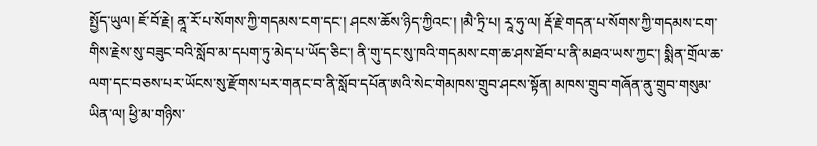སྤྱོད་ཡུལ། ཇོ་བོ་རྗེ། ནཱ་རོ་པ་སོགས་ཀྱི་གདམས་ངག་དང་། ཤངས་ཆོས་ཉིད་ཀྱིའང་། །མཻ་ཏྲི་པ། རཱ་ཧུ་ལ། རྡོ་རྗེ་གདན་པ་སོགས་ཀྱི་གདམས་ངག་གིས་རྗེས་སུ་བཟུང་བའི་སློབ་མ་དཔག་ཏུ་མེད་པ་ཡོད་ཅིང་། ནི་གུ་དང་སུ་ཁའི་གདམས་ངག་ཆ་ཤས་ཐོབ་པ་ནི་མཐའ་ཡས་ཀྱང་། སྨིན་གྲོལ་ཆ་ལག་དང་བཅས་པར་ཡོངས་སུ་རྫོགས་པར་གནང་བ་ནི་སློབ་དཔོན་ཨའི་སེང་གེམཁས་གྲུབ་ཤངས་སྟོན། མཁས་གྲུབ་གཞོན་ནུ་གྲུབ་གསུམ་ཡིན་ལ། ཕྱི་མ་གཉིས་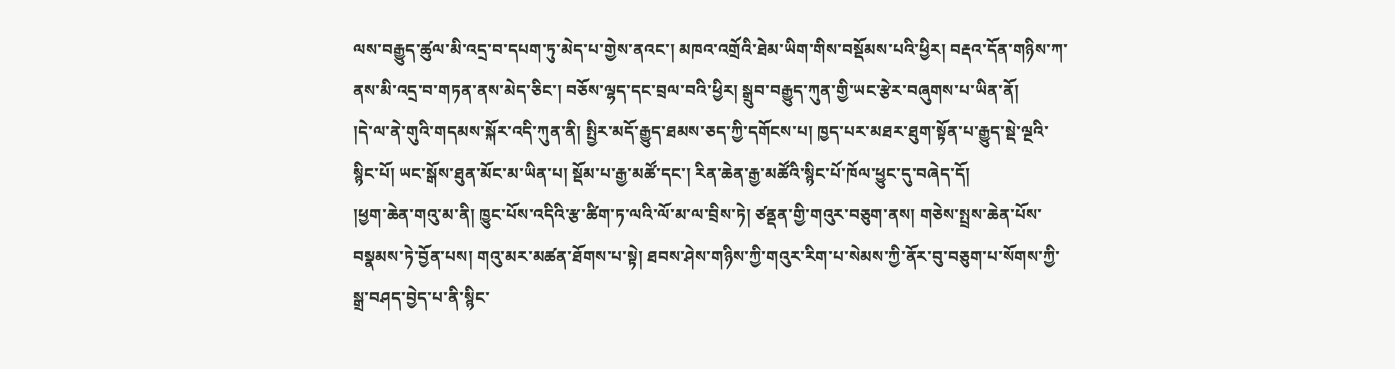ལས་བརྒྱུད་ཚུལ་མི་འདྲ་བ་དཔག་ཏུ་མེད་པ་གྱེས་ནའང་། མཁའ་འགྲོའི་ཐེམ་ཡིག་གིས་བསྡོམས་པའི་ཕྱིར། བརྡའ་དོན་གཉིས་ཀ་ནས་མི་འདྲ་བ་གཏན་ནས་མེད་ཅིང་། བཅོས་ལྷད་དང་བྲལ་བའི་ཕྱིར། སྒྲུབ་བརྒྱུད་ཀུན་གྱི་ཡང་རྩེར་བཞུགས་པ་ཡིན་ནོ།
།དེ་ལ་ནེ་གུའི་གདམས་སྐོར་འདི་ཀུན་ནི། སྤྱིར་མདོ་རྒྱུད་ཐམས་ཅད་ཀྱི་དགོངས་པ། ཁྱད་པར་མཐར་ཐུག་སྟོན་པ་རྒྱུད་སྡེ་ལྔའི་སྙིང་པོ། ཡང་སྒོས་ཐུན་མོང་མ་ཡིན་པ། སྡོམ་པ་རྒྱ་མཚོ་དང་། རིན་ཆེན་རྒྱ་མཚོའི་སྙིང་པོ་ཁོལ་ཕྱུང་དུ་བཞེད་དོ།
།ཕྱག་ཆེན་གའུ་མ་ནི། ཁྱུང་པོས་འདིའི་རྩ་ཚིག་ཏ་ལའི་ལོ་མ་ལ་བྲིས་ཏེ། ཙནྡན་གྱི་གའུར་བཅུག་ནས། གཅེས་སྤྲས་ཆེན་པོས་བསྣམས་ཏེ་བྱོན་པས། གའུ་མར་མཚན་ཐོགས་པ་སྟེ། ཐབས་ཤེས་གཉིས་ཀྱི་གའུར་རིག་པ་སེམས་ཀྱི་ནོར་བུ་བཅུག་པ་སོགས་ཀྱི་སྒྲ་བཤད་བྱེད་པ་ནི་སྙིང་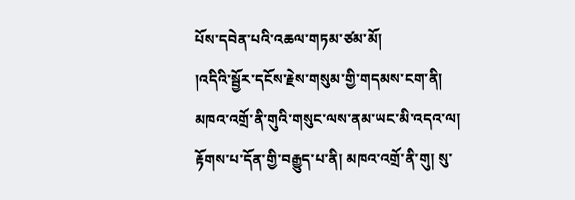པོས་དབེན་པའི་འཆལ་གཏམ་ཙམ་མོ།
།འདིའི་སྦྱོར་དངོས་རྗེས་གསུམ་གྱི་གདམས་ངག་ནི། མཁའ་འགྲོ་ནི་གུའི་གསུང་ལས་ནམ་ཡང་མི་འདའ་ལ། རྟོགས་པ་དོན་གྱི་བརྒྱུད་པ་ནི། མཁའ་འགྲོ་ནི་གུ། སུ་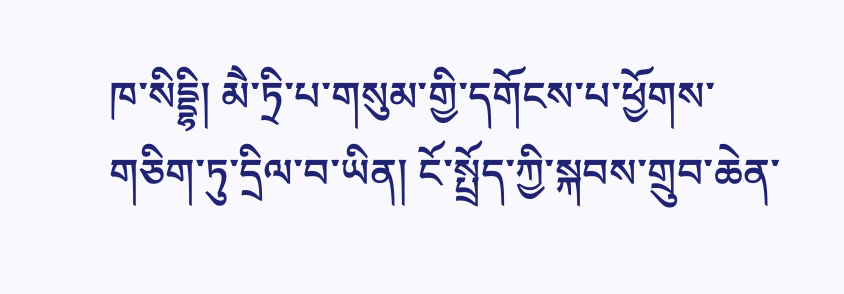ཁ་སིདྡྷི། མཻ་ཏྲི་པ་གསུམ་གྱི་དགོངས་པ་ཕྱོགས་གཅིག་ཏུ་དྲིལ་བ་ཡིན། ངོ་སྤྲོད་ཀྱི་སྐབས་གྲུབ་ཆེན་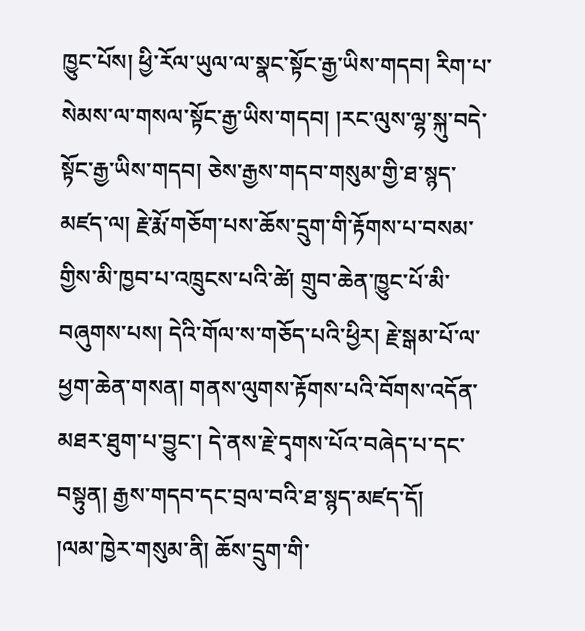ཁྱུང་པོས། ཕྱི་རོལ་ཡུལ་ལ་སྣང་སྟོང་རྒྱ་ཡིས་གདབ། རིག་པ་སེམས་ལ་གསལ་སྟོང་རྒྱ་ཡིས་གདབ། །རང་ལུས་ལྷ་སྐུ་བདེ་སྟོང་རྒྱ་ཡིས་གདབ། ཅེས་རྒྱས་གདབ་གསུམ་གྱི་ཐ་སྙད་མཛད་ལ། རྗེ་རྨོ་གཅོག་པས་ཆོས་དྲུག་གི་རྟོགས་པ་བསམ་གྱིས་མི་ཁྱབ་པ་འཁྲུངས་པའི་ཚེ། གྲུབ་ཆེན་ཁྱུང་པོ་མི་བཞུགས་པས། དེའི་གོལ་ས་གཅོད་པའི་ཕྱིར། རྗེ་སྒམ་པོ་ལ་ཕྱག་ཆེན་གསན། གནས་ལུགས་རྟོགས་པའི་བོགས་འདོན་མཐར་ཐུག་པ་བྱུང་། དེ་ནས་རྗེ་དྭགས་པོའ་བཞེད་པ་དང་བསྟུན། རྒྱས་གདབ་དང་བྲལ་བའི་ཐ་སྙད་མཛད་དོ།
།ལམ་ཁྱེར་གསུམ་ནི། ཆོས་དྲུག་གི་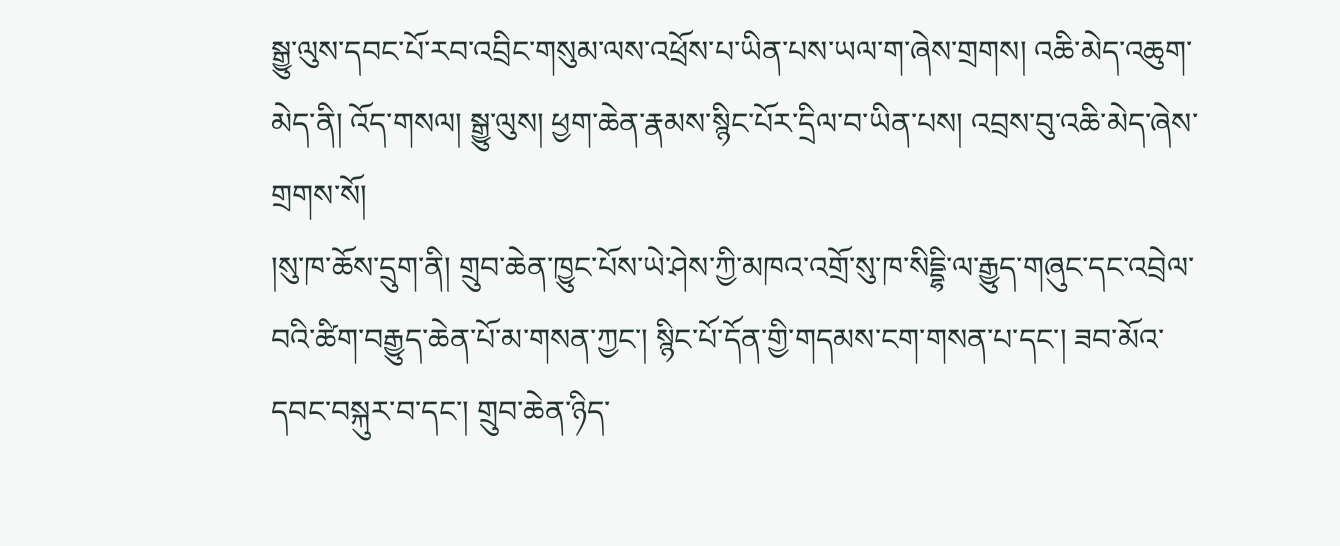སྒྱུ་ལུས་དབང་པོ་རབ་འབྲིང་གསུམ་ལས་འཕྲོས་པ་ཡིན་པས་ཡལ་ག་ཞེས་གྲགས། འཆི་མེད་འཆུག་མེད་ནི། འོད་གསལ། སྒྱུ་ལུས། ཕྱག་ཆེན་རྣམས་སྙིང་པོར་དྲིལ་བ་ཡིན་པས། འབྲས་བུ་འཆི་མེད་ཞེས་གྲགས་སོ།
།སུ་ཁ་ཆོས་དྲུག་ནི། གྲུབ་ཆེན་ཁྱུང་པོས་ཡེ་ཤེས་ཀྱི་མཁའ་འགྲོ་སུ་ཁ་སིདྡྷི་ལ་རྒྱུད་གཞུང་དང་འབྲེལ་བའི་ཚིག་བརྒྱུད་ཆེན་པོ་མ་གསན་ཀྱང་། སྙིང་པོ་དོན་གྱི་གདམས་ངག་གསན་པ་དང་། ཟབ་མོའ་དབང་བསྐུར་བ་དང་། གྲུབ་ཆེན་ཉིད་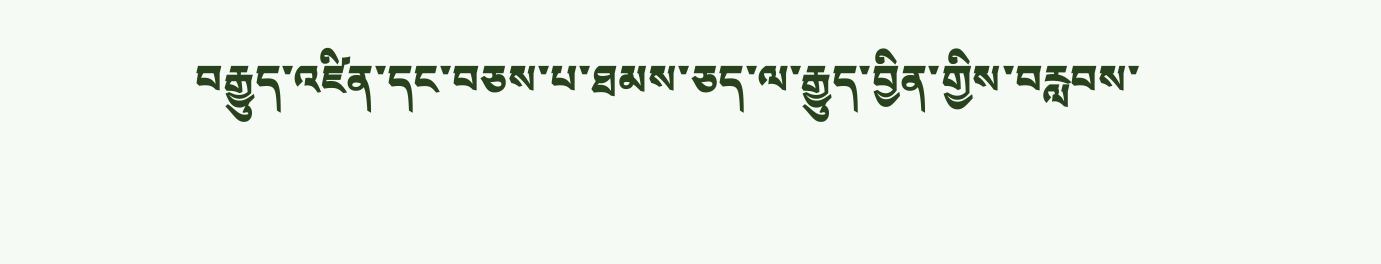བརྒྱུད་འཛིན་དང་བཅས་པ་ཐམས་ཅད་ལ་རྒྱུད་བྱིན་གྱིས་བརླབས་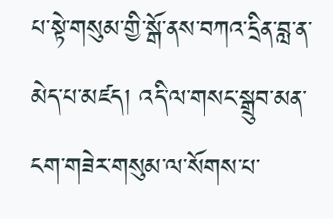པ་སྟེ་གསུམ་གྱི་སྒོ་ནས་བཀའ་དྲིན་བླ་ན་མེད་པ་མཛད། འདི་ལ་གསང་སྒྲུབ་མན་ངག་གཟེར་གསུམ་ལ་སོགས་པ་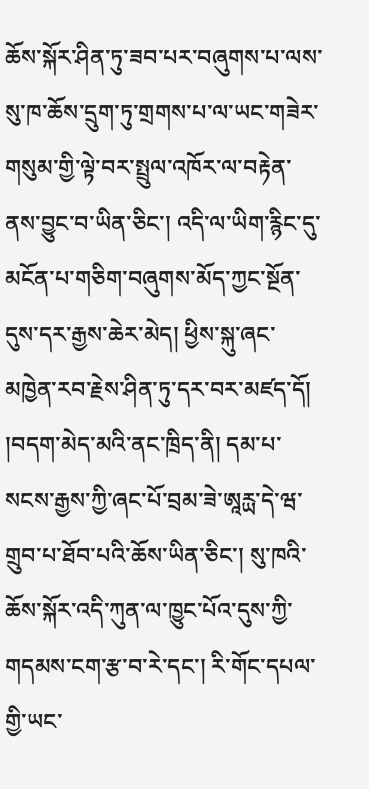ཆོས་སྐོར་ཤིན་ཏུ་ཟབ་པར་བཞུགས་པ་ལས་སུ་ཁ་ཆོས་དྲུག་ཏུ་གྲགས་པ་ལ་ཡང་གཟེར་གསུམ་གྱི་ལྟེ་བར་སྤྲུལ་འཁོར་ལ་བརྟེན་ནས་བྱུང་བ་ཡིན་ཅིང་། འདི་ལ་ཡིག་རྙིང་དུ་མངོན་པ་གཅིག་བཞུགས་མོད་ཀྱང་སྔོན་དུས་དར་རྒྱས་ཆེར་མེད། ཕྱིས་སྐུ་ཞང་མཁྱེན་རབ་རྗེས་ཤིན་ཏུ་དར་བར་མཛད་དོ།
།བདག་མེད་མའི་ནང་ཁྲིད་ནི། དམ་པ་སངས་རྒྱས་ཀྱི་ཞང་པོ་བྲམ་ཟེ་ཨཱརྻ་དེ་ཝ་གྲུབ་པ་ཐོབ་པའི་ཆོས་ཡིན་ཅིང་། སུ་ཁའི་ཆོས་སྐོར་འདི་ཀུན་ལ་ཁྱུང་པོའ་དུས་ཀྱི་གདམས་ངག་རྩ་བ་རེ་དང་། རི་གོང་དཔལ་གྱི་ཡང་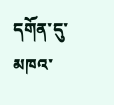དགོན་དུ་མཁའ་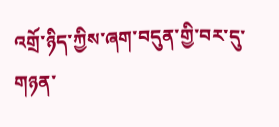འགྲོ་ཉིད་ཀྱིས་ཞག་བདུན་གྱི་བར་དུ་གཉན་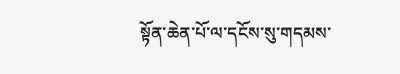སྟོན་ཆེན་པོ་ལ་དངོས་སུ་གདམས་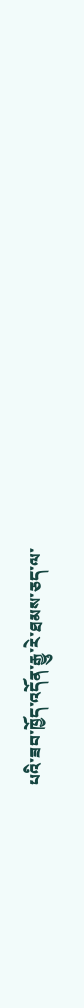པའི་ཟབ་ཁྱོད་འདོན་རྒྱུ་རེ་ཐམས་ཅད་ལ་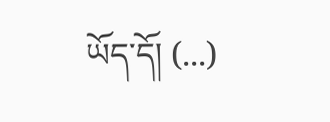ཡོད་དོ། (...)